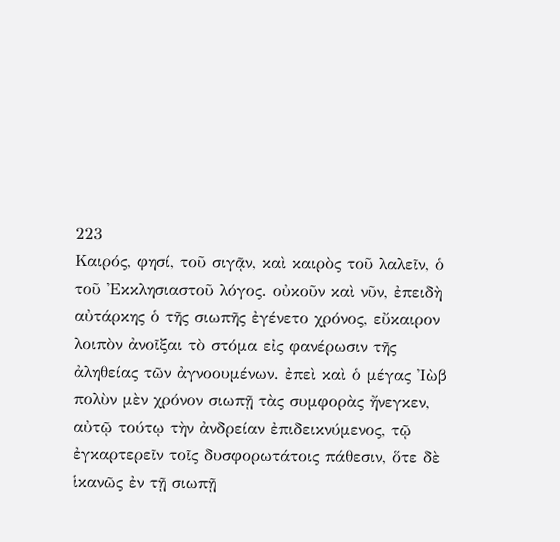223
Καιρός, φησί, τοῦ σιγᾷν, καὶ καιρὸς τοῦ λαλεῖν, ὁ τοῦ Ἐκκλησιαστοῦ λόγος. οὐκοῦν καὶ νῦν, ἐπειδὴ αὐτάρκης ὁ τῆς σιωπῆς ἐγένετο χρόνος, εὔκαιρον λοιπὸν ἀνοῖξαι τὸ στόμα εἰς φανέρωσιν τῆς ἀληθείας τῶν ἀγνοουμένων. ἐπεὶ καὶ ὁ μέγας Ἰὼβ πολὺν μὲν χρόνον σιωπῇ τὰς συμφορὰς ἤνεγκεν, αὐτῷ τούτῳ τὴν ἀνδρείαν ἐπιδεικνύμενος, τῷ ἐγκαρτερεῖν τοῖς δυσφορωτάτοις πάθεσιν, ὅτε δὲ ἱκανῶς ἐν τῇ σιωπῇ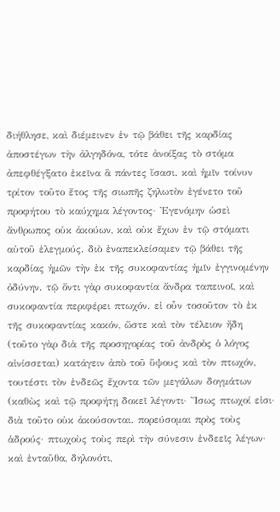διήθλησε, καὶ διέμεινεν ἐν τῷ βάθει τῆς καρδίας ἀποστέγων τὴν ἀλγηδόνα, τότε ἀνοίξας τὸ στόμα ἀπεφθέγξατο ἐκεῖνα ἃ πάντες ἴσασι. καὶ ἡμῖν τοίνυν τρίτον τοῦτο ἔτος τῆς σιωπῆς ζηλωτὸν ἐγένετο τοῦ προφήτου τὸ καύχημα λέγοντος· Ἐγενόμην ὡσεὶ ἄνθρωπος οὐκ ἀκούων, καὶ οὐκ ἔχων ἐν τῷ στόματι αὐτοῦ ἐλεγμούς. διὸ ἐναπεκλείσαμεν τῷ βάθει τῆς καρδίας ἡμῶν τὴν ἐκ τῆς συκοφαντίας ἡμῖν ἐγγινομένην ὀδύνην. τῷ ὄντι γὰρ συκοφαντία ἄνδρα ταπεινοῖ, καὶ συκοφαντία περιφέρει πτωχόν. εἰ οὖν τοσοῦτον τὸ ἐκ τῆς συκοφαντίας κακόν, ὥστε καὶ τὸν τέλειον ἤδη (τοῦτο γὰρ διὰ τῆς προσηγορίας τοῦ ἀνδρὸς ὁ λόγος αἰνίσσεται) κατάγειν ἀπὸ τοῦ ὕψους καὶ τὸν πτωχόν, τουτέστι τὸν ἐνδεῶς ἔχοντα τῶν μεγάλων δογμάτων (καθὼς καὶ τῷ προφήτῃ δοκεῖ λέγοντι· Ἴσως πτωχοί εἰσι· διὰ τοῦτο οὐκ ἀκούσονται. πορεύσομαι πρὸς τοὺς ἁδρούς· πτωχοὺς τοὺς περὶ τὴν σύνεσιν ἐνδεεῖς λέγων· καὶ ἐνταῦθα, δηλονότι,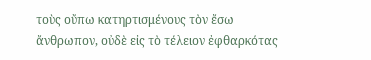τοὺς οὔπω κατηρτισμένους τὸν ἔσω ἄνθρωπον, οὐδὲ εἰς τὸ τέλειον ἐφθαρκότας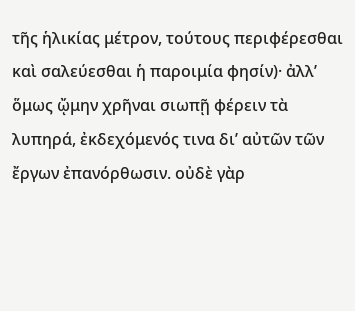τῆς ἡλικίας μέτρον, τούτους περιφέρεσθαι καὶ σαλεύεσθαι ἡ παροιμία φησίν)· ἀλλʼ ὅμως ᾤμην χρῆναι σιωπῇ φέρειν τὰ λυπηρά, ἐκδεχόμενός τινα δι’ αὐτῶν τῶν ἔργων ἐπανόρθωσιν. οὐδὲ γὰρ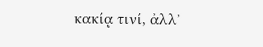κακίᾳ τινί, ἀλλʼ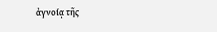ἀγνοίᾳ τῆς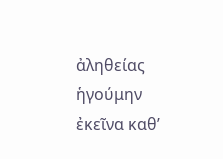ἀληθείας ἡγούμην ἐκεῖνα καθʼ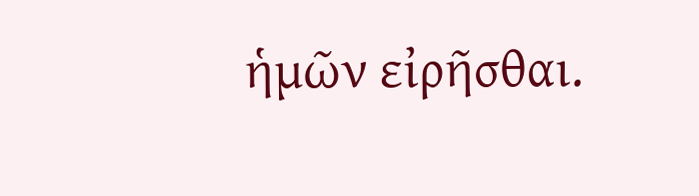ἡμῶν εἰρῆσθαι.